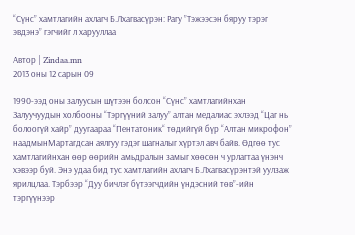“Сүнс” хамтлагийн ахлагч Б.Лхагвасүрэн: Рагу ”Тэжээсэн бяруу тэрэг эвдэнэ” гэгчийг л харууллаа

Автор | Zindaa.mn
2013 оны 12 сарын 09

1990-ээд оны залуусын шүтээн болсон “Сүнс” хамтлагийнхан Залуучуудын холбооны “Тэргүүний залуу” алтан медалиас эхлээд “Цаг нь болоогүй хайр” дуугаараа “Пентатоник“ төдийгүй бүр “Алтан микрофон” наадмынМартагдсан аялгуу гэдэг шагналыг хүртэл авч байв. Өдгөө тус хамтлагийнхан өөр өөрийн амьдралын замыг хөөсөн ч урлагтаа үнэнч хэвээр буй. Энэ удаа бид тус хамтлагийн ахлагч Б.Лхагвасүрэнтэй уулзаж ярилцлаа. Тэрбээр “Дуу бичлэг бүтээгчдийн үндэсний төв”-ийн тэргүүнээр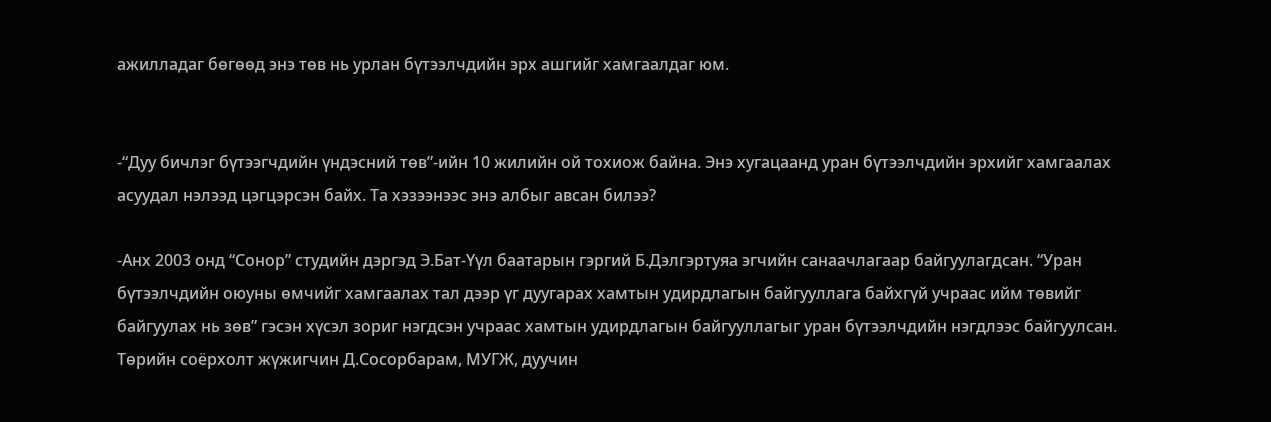ажилладаг бөгөөд энэ төв нь урлан бүтээлчдийн эрх ашгийг хамгаалдаг юм.


-“Дуу бичлэг бүтээгчдийн үндэсний төв”-ийн 10 жилийн ой тохиож байна. Энэ хугацаанд уран бүтээлчдийн эрхийг хамгаалах асуудал нэлээд цэгцэрсэн байх. Та хэзээнээс энэ албыг авсан билээ?

-Анх 2003 онд “Сонор” студийн дэргэд Э.Бат-Үүл баатарын гэргий Б.Дэлгэртуяа эгчийн санаачлагаар байгуулагдсан. “Уран бүтээлчдийн оюуны өмчийг хамгаалах тал дээр үг дуугарах хамтын удирдлагын байгууллага байхгүй учраас ийм төвийг байгуулах нь зөв” гэсэн хүсэл зориг нэгдсэн учраас хамтын удирдлагын байгууллагыг уран бүтээлчдийн нэгдлээс байгуулсан. Төрийн соёрхолт жүжигчин Д.Сосорбарам, МУГЖ, дуучин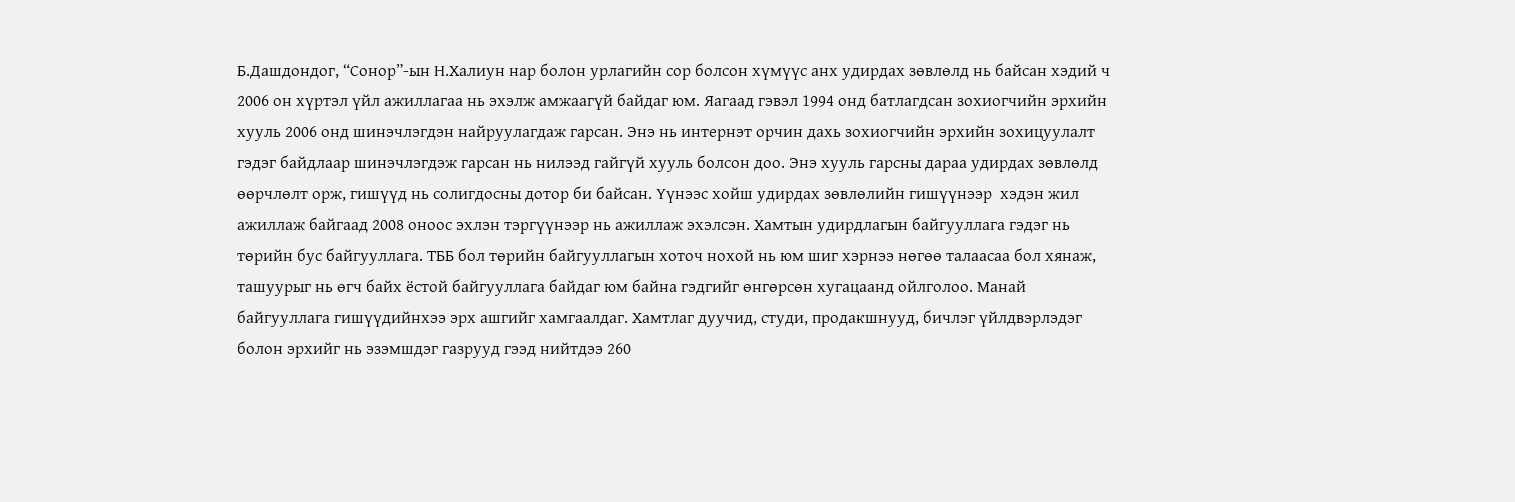Б.Дашдондог, “Сонор”-ын Н.Халиун нар болон урлагийн сор болсон хүмүүс анх удирдах зөвлөлд нь байсан хэдий ч 2006 он хүртэл үйл ажиллагаа нь эхэлж амжаагүй байдаг юм. Яагаад гэвэл 1994 онд батлагдсан зохиогчийн эрхийн хууль 2006 онд шинэчлэгдэн найруулагдаж гарсан. Энэ нь интернэт орчин дахь зохиогчийн эрхийн зохицуулалт гэдэг байдлаар шинэчлэгдэж гарсан нь нилээд гайгүй хууль болсон доо. Энэ хууль гарсны дараа удирдах зөвлөлд өөрчлөлт орж, гишүүд нь солигдосны дотор би байсан. Үүнээс хойш удирдах зөвлөлийн гишүүнээр  хэдэн жил ажиллаж байгаад 2008 оноос эхлэн тэргүүнээр нь ажиллаж эхэлсэн. Хамтын удирдлагын байгууллага гэдэг нь төрийн бус байгууллага. ТББ бол төрийн байгууллагын хоточ нохой нь юм шиг хэрнээ нөгөө талаасаа бол хянаж, ташуурыг нь өгч байх ёстой байгууллага байдаг юм байна гэдгийг өнгөрсөн хугацаанд ойлголоо. Манай байгууллага гишүүдийнхээ эрх ашгийг хамгаалдаг. Хамтлаг дуучид, студи, продакшнууд, бичлэг үйлдвэрлэдэг болон эрхийг нь эзэмшдэг газрууд гээд нийтдээ 260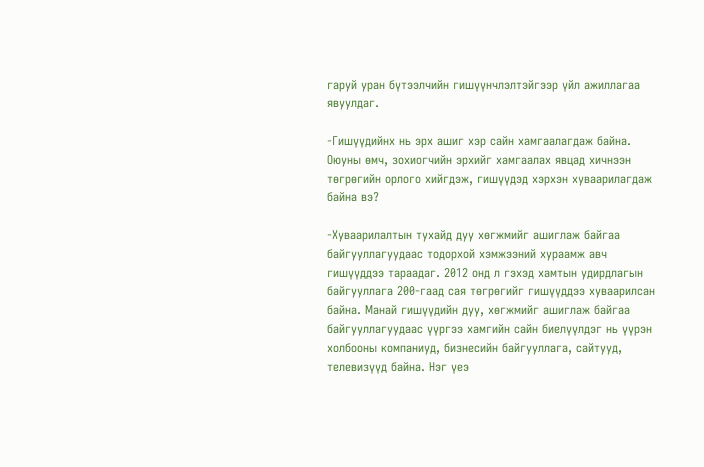гаруй уран бүтээлчийн гишүүнчлэлтэйгээр үйл ажиллагаа явуулдаг.

-Гишүүдийнх нь эрх ашиг хэр сайн хамгаалагдаж байна. Оюуны өмч, зохиогчийн эрхийг хамгаалах явцад хичнээн төгрөгийн орлого хийгдэж, гишүүдэд хэрхэн хуваарилагдаж байна вэ?

-Хуваарилалтын тухайд дуу хөгжмийг ашиглаж байгаа байгууллагуудаас тодорхой хэмжээний хураамж авч гишүүддээ тараадаг. 2012 онд л гэхэд хамтын удирдлагын байгууллага 200-гаад сая төгрөгийг гишүүддээ хуваарилсан байна. Манай гишүүдийн дуу, хөгжмийг ашиглаж байгаа байгууллагуудаас үүргээ хамгийн сайн биелүүлдэг нь үүрэн холбооны компаниуд, бизнесийн байгууллага, сайтууд, телевизүүд байна. Нэг үеэ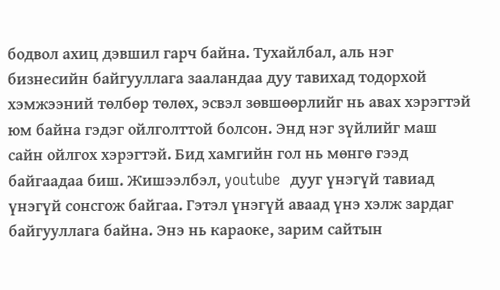бодвол ахиц дэвшил гарч байна. Тухайлбал, аль нэг бизнесийн байгууллага зааландаа дуу тавихад тодорхой хэмжээний төлбөр төлөх, эсвэл зөвшөөрлийг нь авах хэрэгтэй юм байна гэдэг ойлголттой болсон. Энд нэг зүйлийг маш сайн ойлгох хэрэгтэй. Бид хамгийн гол нь мөнгө гээд байгаадаа биш. Жишээлбэл, youtube  дууг үнэгүй тавиад үнэгүй сонсгож байгаа. Гэтэл үнэгүй аваад үнэ хэлж зардаг байгууллага байна. Энэ нь караоке, зарим сайтын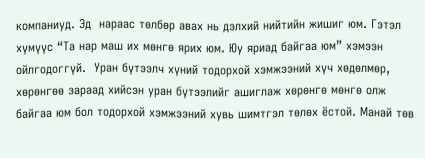компаниуд. Эд  нараас төлбөр авах нь дэлхий нийтийн жишиг юм. Гэтэл хүмүүс “Та нар маш их мөнгө ярих юм. Юу яриад байгаа юм” хэмээн ойлгодоггүй.  Уран бүтээлч хүний тодорхой хэмжээний хүч хөдөлмөр, хөрөнгөө зараад хийсэн уран бүтээлийг ашиглаж хөрөнгө мөнгө олж байгаа юм бол тодорхой хэмжээний хувь шимтгэл төлөх ёстой. Манай төв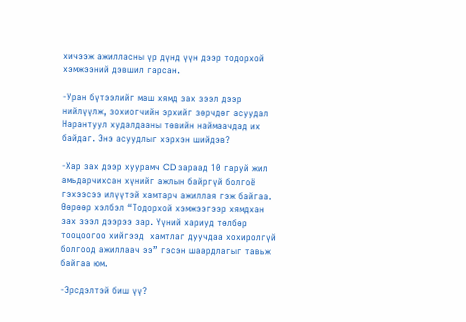хичээж ажилласны үр дүнд үүн дээр тодорхой хэмжээний дэвшил гарсан.

-Уран бүтээлийг маш хямд зах зээл дээр нийлүүлж, зохиогчийн эрхийг зөрчдөг асуудал Нарантуул худалдааны төвийн наймаачдад их байдаг. Энэ асуудлыг хэрхэн шийдэв?

-Хар зах дээр хуурамч CD зараад 10 гаруй жил амьдарчихсан хүнийг ажлын байргүй болгоё гэхээсээ илүүтэй хамтарч ажиллая гэж байгаа. Өөрөөр хэлбэл “Тодорхой хэмжээгээр хямдхан зах зээл дээрээ зар. Үүний хариуд төлбөр тооцоогоо хийгээд  хамтлаг дуучдаа хохиролгүй болгоод ажиллаач ээ” гэсэн шаардлагыг тавьж байгаа юм.

-Эрсдэлтэй биш үү?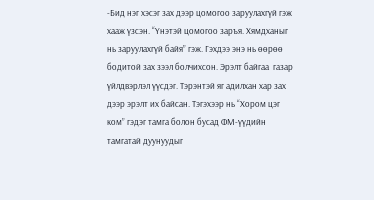-Бид нэг хэсэг зах дээр цомогоо заруулахгүй гэж хааж үзсэн. “Үнэтэй цомогоо заръя. Хямдханыг нь заруулахгүй байя” гэж. Гэхдээ энэ нь өөрөө  бодитой зах зээл болчихсон. Эрэлт байгаа  газар үйлдвэрлэл үүсдэг. Тэрэнтэй яг адилхан хар зах дээр эрэлт их байсан. Тэгэхээр нь “Хором цэг ком” гэдэг тамга болон бусад ФМ-үүдийн тамгатай дуунуудыг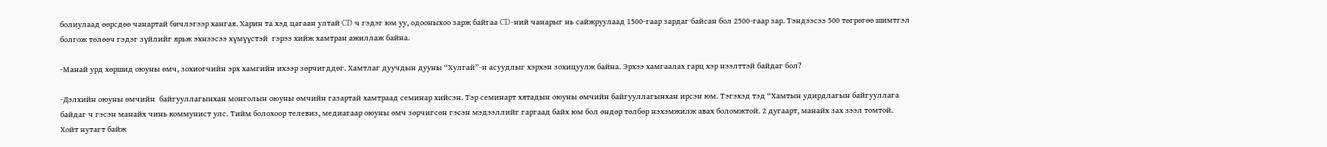болиулаад өөрсдөө чанартай бичлэгээр хангая. Харин та хэд цагаан ултай CD ч гэдэг юм уу, одооныхоо зарж байгаа CD-ний чанарыг нь сайжруулаад 1500-гаар зардаг байсан бол 2500-гаар зар. Тэндээсээ 500 төгрөгөө шимтгэл болгож төлөөч гэдэг зүйлийг ярьж эхнээсээ хүмүүстэй  гэрээ хийж хамтран ажиллаж байна.

-Манай урд хөршид оюуны өмч, зохиогчийн эрх хамгийн ихээр зөрчигддөг. Хамтлаг дуучдын дууны “Хулгай”-н асуудлыг хэрхэн зохицуулж байна. Эрхээ хамгаалах гарц хэр нээлттэй байдаг бол?

-Дэлхийн оюуны өмчийн  байгууллагынхан монголын оюуны өмчийн газартай хамтраад семинар хийсэн. Тэр семинарт хятадын оюуны өмчийн байгууллагынхан ирсэн юм. Тэгэхэд тэд “Хамтын удирдлагын байгууллага байдаг ч гэсэн манайх чинь коммунист улс. Тийм болохоор телевиз, медиагаар оюуны өмч зөрчигсөн гэсэн мэдээллийг гаргаад байх юм бол өндөр төлбөр нэхэмжилж авах боломжтой. 2 дугаарт, манайх зах зээл томтой. Хойт нутагт байж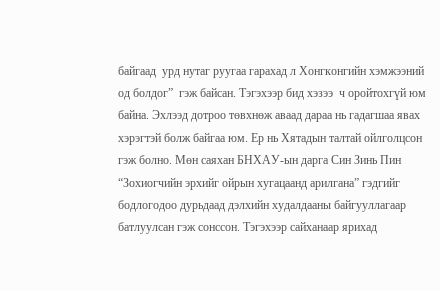байгаад  урд нутаг руугаа гарахад л Хонгконгийн хэмжээний од болдог”  гэж байсан. Тэгэхээр бид хэзээ  ч оройтохгүй юм байна. Эхлээд дотроо төвхнөж аваад дараа нь гадагшаа явах хэрэгтэй болж байгаа юм. Ер нь Хятадын талтай ойлголцсон гэж болно. Мөн саяхан БНХАУ-ын дарга Син Зинь Пин “Зохиогчийн эрхийг ойрын хугацаанд арилгана” гэдгийг бодлогодоо дурьдаад дэлхийн худалдааны байгууллагаар батлуулсан гэж сонссон. Тэгэхээр сайханаар ярихад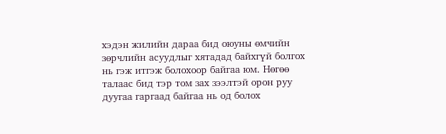хэдэн жилийн дараа бид оюуны өмчийн зөрчлийн асуудлыг хятадад байхгүй болгох нь гэж итгэж болохоор байгаа юм. Нөгөө талаас бид тэр том зах зээлтэй орон руу дуугаа гаргаад байгаа нь од болох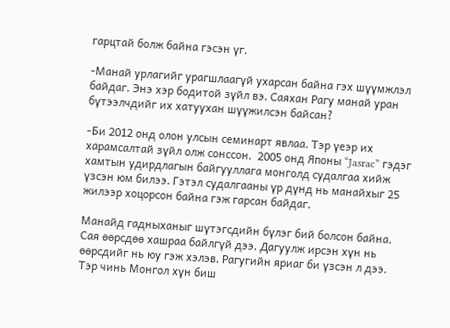гарцтай болж байна гэсэн үг.

-Манай урлагийг урагшлаагүй ухарсан байна гэх шүүмжлэл байдаг. Энэ хэр бодитой зүйл вэ. Саяхан Рагу манай уран бүтээлчдийг их хатуухан шүүжилсэн байсан?

-Би 2012 онд олон улсын семинарт явлаа. Тэр үеэр их харамсалтай зүйл олж сонссон.  2005 онд Японы “Jasrac” гэдэг хамтын удирдлагын байгууллага монголд судалгаа хийж үзсэн юм билээ. Гэтэл судалгааны үр дүнд нь манайхыг 25 жилээр хоцорсон байна гэж гарсан байдаг.

Манайд гадныханыг шүтэгсдийн бүлэг бий болсон байна. Сая өөрсдөө хашраа байлгүй дээ. Дагуулж ирсэн хүн нь өөрсдийг нь юу гэж хэлэв. Рагугийн яриаг би үзсэн л дээ. Тэр чинь Монгол хүн биш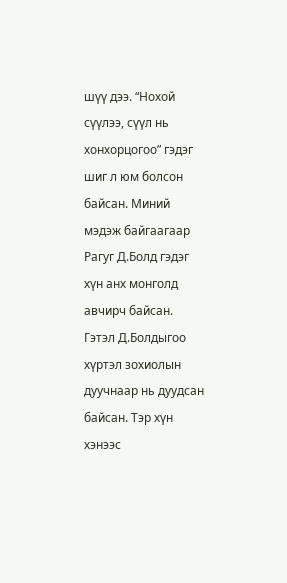шүү дээ. “Нохой сүүлээ, сүүл нь хонхорцогоо” гэдэг шиг л юм болсон байсан. Миний мэдэж байгаагаар Рагуг Д.Болд гэдэг хүн анх монголд авчирч байсан. Гэтэл Д.Болдыгоо хүртэл зохиолын дуучнаар нь дуудсан байсан. Тэр хүн хэнээс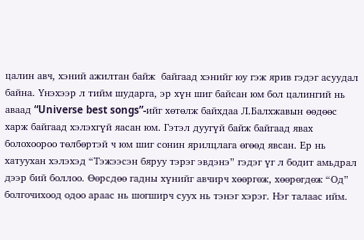цалин авч, хэний ажилтан байж  байгаад хэнийг юу гэж ярив гэдэг асуудал байна. Үнэхээр л тийм шударга, эр хүн шиг байсан юм бол цалингий нь аваад “Universe best songs”-ийг хөтөлж байхдаа Л.Балхжавын өөдөөс харж байгаад хэлэхгүй яасан юм. Гэтэл дуугүй байж байгаад явах болохоороо төлбөртэй ч юм шиг сонин ярилцлага өгөөд явсан. Ер нь хатуухан хэлэхэд “Тэжээсэн бяруу тэрэг эвдэнэ” гэдэг үг л бодит амьдрал дээр бий боллоо. Өөрсдөө гадны хүнийг авчирч хөөргөж, хөөрөгдөж “Од” болгочихоод одоо араас нь шогширч суух нь тэнэг хэрэг. Нэг талаас ийм.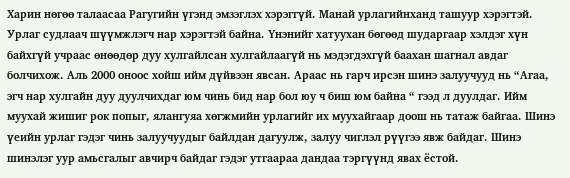Харин нөгөө талаасаа Рагугийн үгэнд эмзэглэх хэрэггүй. Манай урлагийнханд ташуур хэрэгтэй. Урлаг судлаач шүүмжлэгч нар хэрэгтэй байна. Үнэнийг хатуухан бөгөөд шударгаар хэлдэг хүн байхгүй учраас өнөөдөр дуу хулгайлсан хулгайлаагүй нь мэдэгдэхгүй баахан шагнал авдаг болчихож. Аль 2000 оноос хойш ийм дүйвээн явсан. Араас нь гарч ирсэн шинэ залуучууд нь “Агаа, эгч нар хулгайн дуу дуулчихдаг юм чинь бид нар бол юу ч биш юм байна “ гээд л дуулдаг. Ийм муухай жишиг рок попыг, ялангуяа хөгжмийн урлагийг их муухайгаар доош нь татаж байгаа. Шинэ үеийн урлаг гэдэг чинь залуучуудыг байлдан дагуулж, залуу чиглэл рүүгээ явж байдаг. Шинэ шинэлэг уур амьсгалыг авчирч байдаг гэдэг утгаараа дандаа тэргүүнд явах ёстой.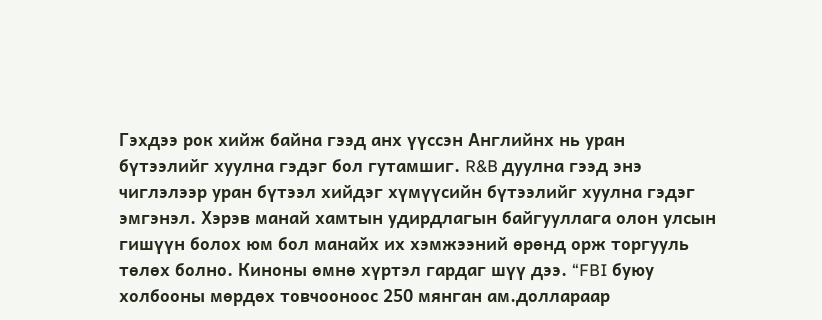Гэхдээ рок хийж байна гээд анх үүссэн Английнх нь уран бүтээлийг хуулна гэдэг бол гутамшиг. R&B дуулна гээд энэ чиглэлээр уран бүтээл хийдэг хүмүүсийн бүтээлийг хуулна гэдэг эмгэнэл. Хэрэв манай хамтын удирдлагын байгууллага олон улсын гишүүн болох юм бол манайх их хэмжээний өрөнд орж торгууль төлөх болно. Киноны өмнө хүртэл гардаг шүү дээ. “FBI буюу холбооны мөрдөх товчооноос 250 мянган ам.доллараар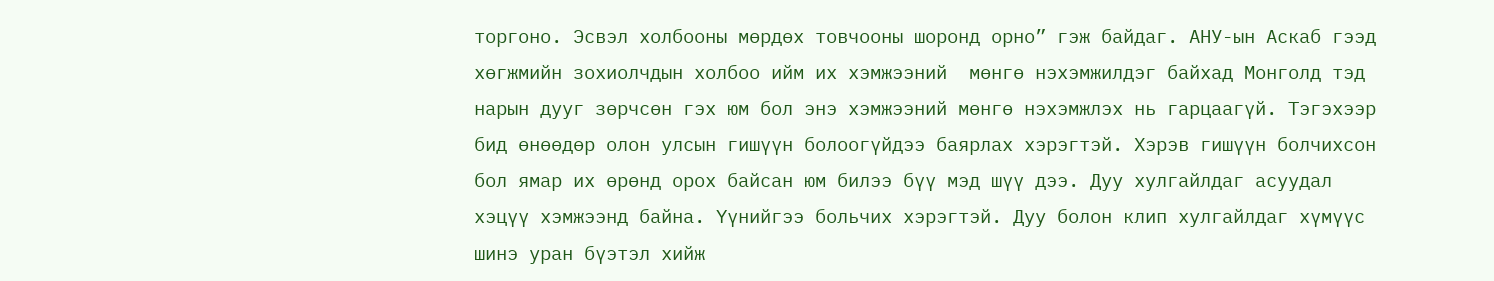торгоно. Эсвэл холбооны мөрдөх товчооны шоронд орно” гэж байдаг. АНУ-ын Аскаб гээд хөгжмийн зохиолчдын холбоо ийм их хэмжээний  мөнгө нэхэмжилдэг байхад Монголд тэд нарын дууг зөрчсөн гэх юм бол энэ хэмжээний мөнгө нэхэмжлэх нь гарцаагүй. Тэгэхээр бид өнөөдөр олон улсын гишүүн болоогүйдээ баярлах хэрэгтэй. Хэрэв гишүүн болчихсон бол ямар их өрөнд орох байсан юм билээ бүү мэд шүү дээ. Дуу хулгайлдаг асуудал хэцүү хэмжээнд байна. Үүнийгээ больчих хэрэгтэй. Дуу болон клип хулгайлдаг хүмүүс  шинэ уран бүэтэл хийж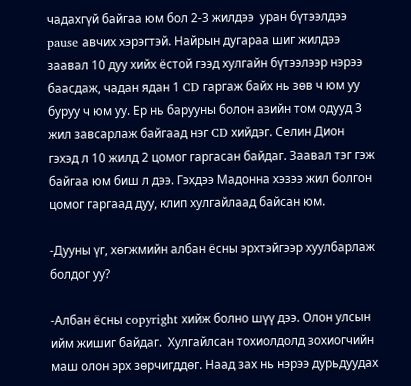чадахгүй байгаа юм бол 2-3 жилдээ  уран бүтээлдээ pause авчих хэрэгтэй. Найрын дугараа шиг жилдээ заавал 10 дуу хийх ёстой гээд хулгайн бүтээлээр нэрээ баасдаж, чадан ядан 1 CD гаргаж байх нь зөв ч юм уу буруу ч юм уу. Ер нь барууны болон азийн том одууд 3 жил завсарлаж байгаад нэг CD хийдэг. Селин Дион гэхэд л 10 жилд 2 цомог гаргасан байдаг. Заавал тэг гэж байгаа юм биш л дээ. Гэхдээ Мадонна хэзээ жил болгон цомог гаргаад дуу, клип хулгайлаад байсан юм.

-Дууны үг, хөгжмийн албан ёсны эрхтэйгээр хуулбарлаж болдог уу?

-Албан ёсны copyright хийж болно шүү дээ. Олон улсын ийм жишиг байдаг.  Хулгайлсан тохиолдолд зохиогчийн маш олон эрх зөрчигддөг. Наад зах нь нэрээ дурьдуудах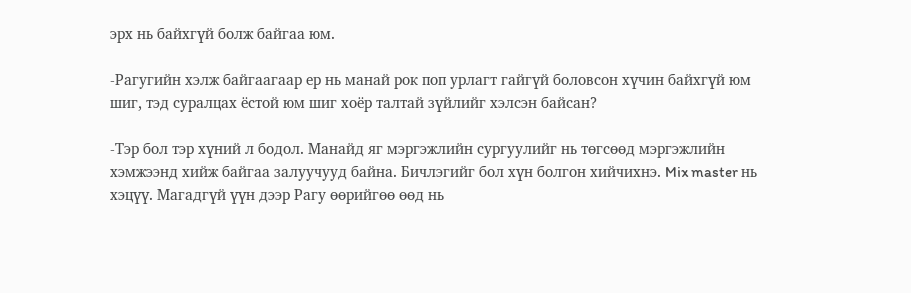эрх нь байхгүй болж байгаа юм.

-Рагугийн хэлж байгаагаар ер нь манай рок поп урлагт гайгүй боловсон хүчин байхгүй юм шиг, тэд суралцах ёстой юм шиг хоёр талтай зүйлийг хэлсэн байсан?

-Тэр бол тэр хүний л бодол. Манайд яг мэргэжлийн сургуулийг нь төгсөөд мэргэжлийн хэмжээнд хийж байгаа залуучууд байна. Бичлэгийг бол хүн болгон хийчихнэ. Mix master нь хэцүү. Магадгүй үүн дээр Рагу өөрийгөө өөд нь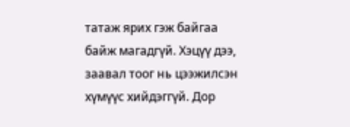татаж ярих гэж байгаа байж магадгүй. Хэцүү дээ, заавал тоог нь цээжилсэн хүмүүс хийдэггүй. Дор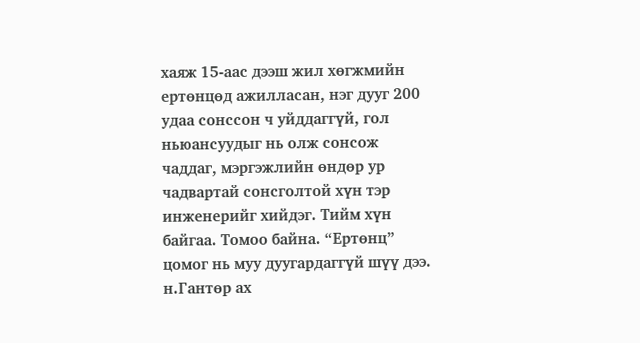хаяж 15-аас дээш жил хөгжмийн ертөнцөд ажилласан, нэг дууг 200 удаа сонссон ч уйддаггүй, гол ньюансуудыг нь олж сонсож чаддаг, мэргэжлийн өндөр ур чадвартай сонсголтой хүн тэр инженерийг хийдэг. Тийм хүн байгаа. Томоо байна. “Ертөнц” цомог нь муу дуугардаггүй шүү дээ. н.Гантөр ах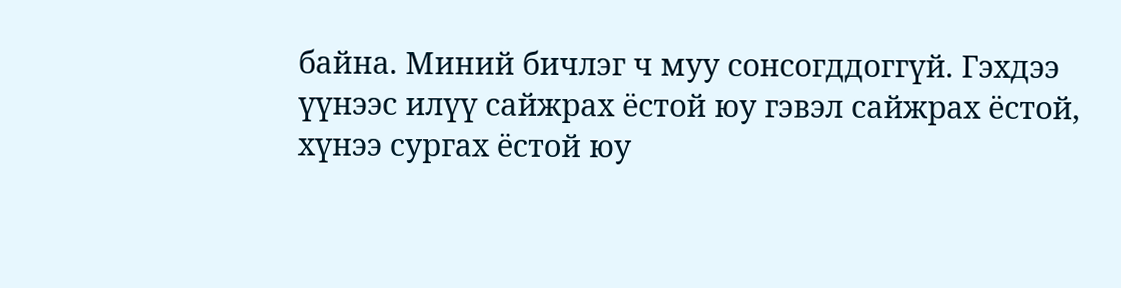байна. Миний бичлэг ч муу сонсогддоггүй. Гэхдээ үүнээс илүү сайжрах ёстой юу гэвэл сайжрах ёстой, хүнээ сургах ёстой юу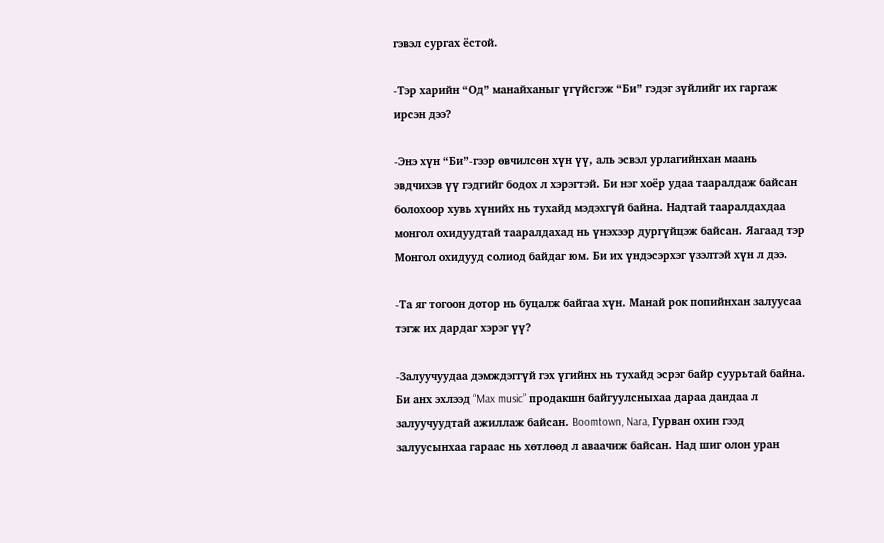гэвэл сургах ёстой.

-Тэр харийн “Од” манайханыг үгүйсгэж “Би” гэдэг зүйлийг их гаргаж ирсэн дээ?

-Энэ хүн “Би”-гээр өвчилсөн хүн үү, аль эсвэл урлагийнхан маань эвдчихэв үү гэдгийг бодох л хэрэгтэй. Би нэг хоёр удаа тааралдаж байсан болохоор хувь хүнийх нь тухайд мэдэхгүй байна. Надтай тааралдахдаа монгол охидуудтай тааралдахад нь үнэхээр дургүйцэж байсан. Яагаад тэр Монгол охидууд солиод байдаг юм. Би их үндэсэрхэг үзэлтэй хүн л дээ.

-Та яг тогоон дотор нь буцалж байгаа хүн. Манай рок попийнхан залуусаа тэгж их дардаг хэрэг үү?

-Залуучуудаа дэмждэггүй гэх үгийнх нь тухайд эсрэг байр суурьтай байна. Би анх эхлээд “Max music” продакшн байгуулсныхаа дараа дандаа л залуучуудтай ажиллаж байсан. Boomtown, Nara, Гурван охин гээд залуусынхаа гараас нь хөтлөөд л аваачиж байсан. Над шиг олон уран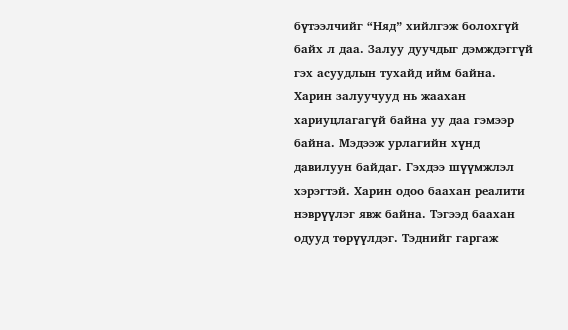бүтээлчийг “Няд” хийлгэж болохгүй байх л даа. Залуу дуучдыг дэмждэггүй гэх асуудлын тухайд ийм байна. Харин залуучууд нь жаахан хариуцлагагүй байна уу даа гэмээр байна. Мэдээж урлагийн хүнд давилуун байдаг. Гэхдээ шүүмжлэл хэрэгтэй. Харин одоо баахан реалити нэврүүлэг явж байна. Тэгээд баахан одууд төрүүлдэг. Тэднийг гаргаж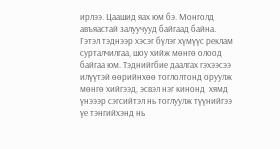ирлээ. Цаашид яах юм бэ. Монголд авъяастай залуучууд байгаад байна. Гэтэл тэднээр хэсэг бүлэг хүмүүс реклам сурталчилгаа, шоу хийж мөнгө олоод байгаа юм. Тэднийгбие даалгах гэхээсээ илүүтэй өөрийнхөө тоглолтонд оруулж мөнгө хийгээд, эсвэл нэг кинонд  хямд үнэээр сэгсийтэл нь тоглуулж түүнийгээ үе тэнгийхэнд нь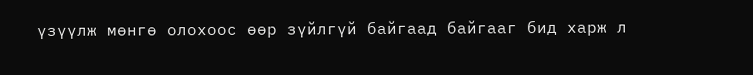үзүүлж мөнгө олохоос өөр зүйлгүй байгаад байгааг бид харж л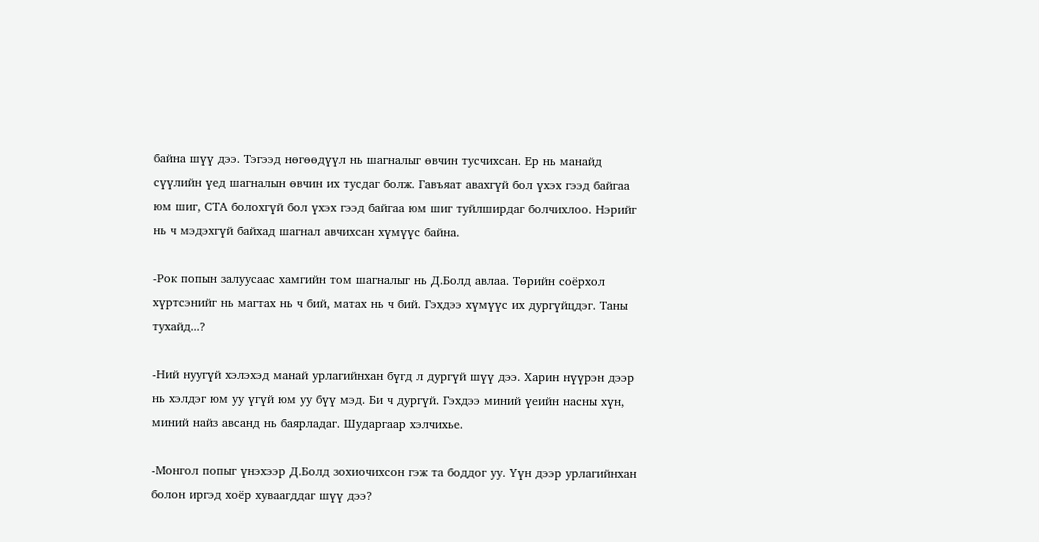байна шүү дээ. Тэгээд нөгөөдүүл нь шагналыг өвчин тусчихсан. Ер нь манайд сүүлийн үед шагналын өвчин их тусдаг болж. Гавъяат авахгүй бол үхэх гээд байгаа юм шиг, СТА болохгүй бол үхэх гээд байгаа юм шиг туйлширдаг болчихлоо. Нэрийг нь ч мэдэхгүй байхад шагнал авчихсан хүмүүс байна.

-Рок попын залуусаас хамгийн том шагналыг нь Д.Болд авлаа. Төрийн соёрхол хүртсэнийг нь магтах нь ч бий, матах нь ч бий. Гэхдээ хүмүүс их дургүйцдэг. Таны тухайд...?

-Ний нуугүй хэлэхэд манай урлагийнхан бүгд л дургүй шүү дээ. Харин нүүрэн дээр нь хэлдэг юм уу үгүй юм уу бүү мэд. Би ч дургүй. Гэхдээ миний үеийн насны хүн, миний найз авсанд нь баярладаг. Шударгаар хэлчихье.

-Монгол попыг үнэхээр Д.Болд зохиочихсон гэж та боддог уу. Үүн дээр урлагийнхан болон иргэд хоёр хуваагддаг шүү дээ?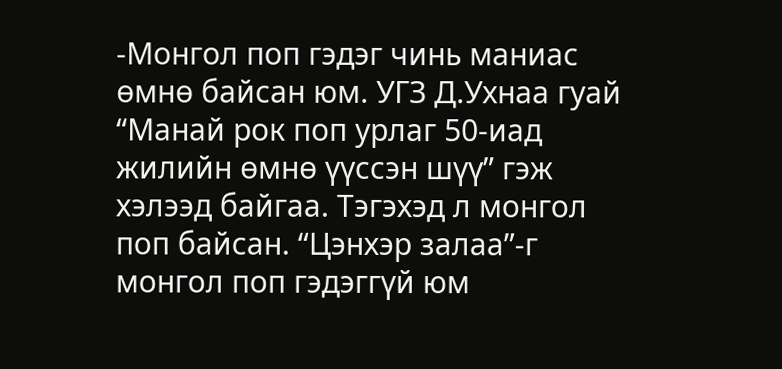-Монгол поп гэдэг чинь маниас өмнө байсан юм. УГЗ Д.Ухнаа гуай “Манай рок поп урлаг 50-иад жилийн өмнө үүссэн шүү” гэж хэлээд байгаа. Тэгэхэд л монгол поп байсан. “Цэнхэр залаа”-г монгол поп гэдэггүй юм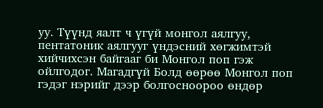уу. Түүнд яалт ч үгүй монгол аялгуу, пентатоник аялгууг үндэсний хөгжимтэй хийчихсэн байгааг би Монгол поп гэж ойлгодог. Магадгүй Болд өөрөө Монгол поп гэдэг нэрийг дээр болгосноороо өндөр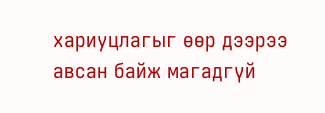хариуцлагыг өөр дээрээ авсан байж магадгүй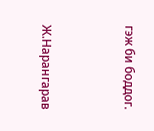гэж би боддог.



Ж.Нарангарав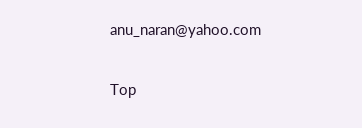anu_naran@yahoo.com

Top